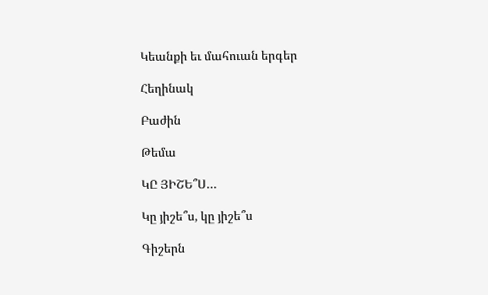Կեանքի եւ մահուան երգեր

Հեղինակ

Բաժին

Թեմա

ԿԸ ՅԻՇԵ՞Ս…

Կը յիշե՞ս, կը յիշե՞ս

Գիշերն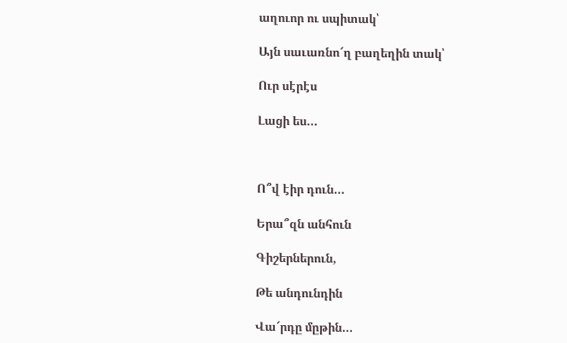աղուոր ու սպիտակ՝

Այն սաւառնո՜ղ բաղեղին տակ՝

Ուր սէրէս

Լացի ես…



Ո՞վ էիր դուն…

Երա՞զն անհուն

Գիշերներուն,

Թե անդունդին

Վա՜րդը մըթին…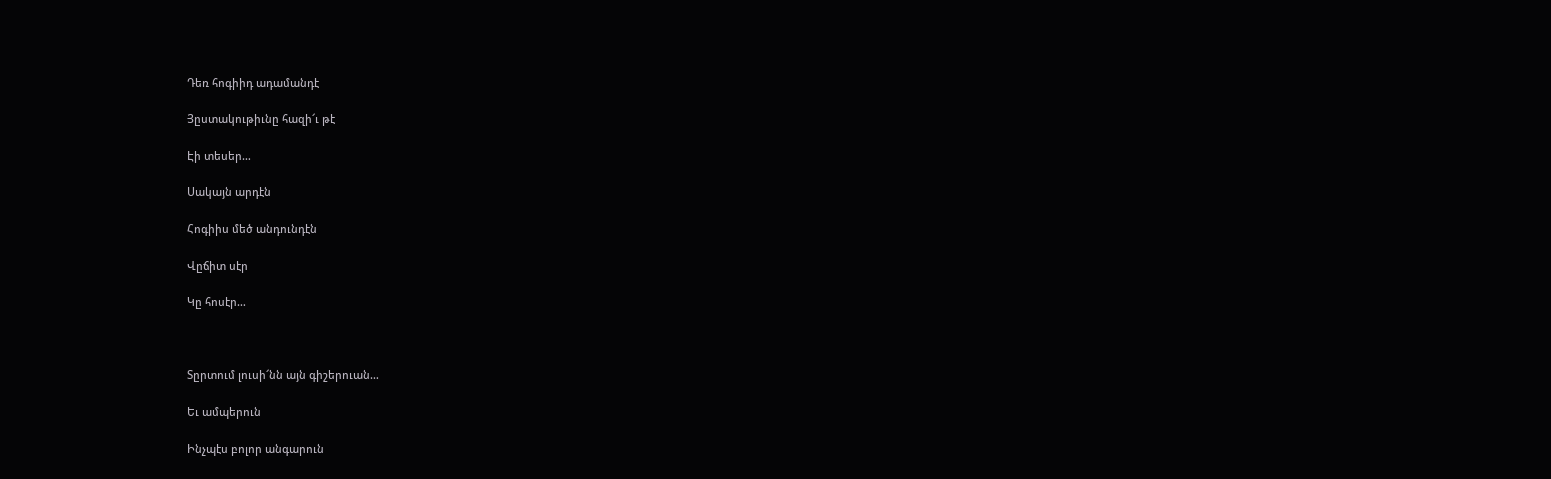Դեռ հոգիիդ ադամանդէ

Յըստակութիւնը հազի՜ւ թէ

Էի տեսեր…

Սակայն արդէն

Հոգիիս մեծ անդունդէն

Վըճիտ սէր

Կը հոսէր…



Տըրտում լուսի՜նն այն գիշերուան…

Եւ ամպերուն

Ինչպէս բոլոր անգարուն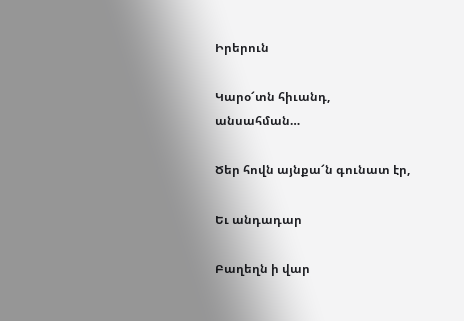Իրերուն

Կարօ՜տն հիւանդ, անսահման…

Ծեր հովն այնքա՜ն գունատ էր,

Եւ անդադար

Բաղեղն ի վար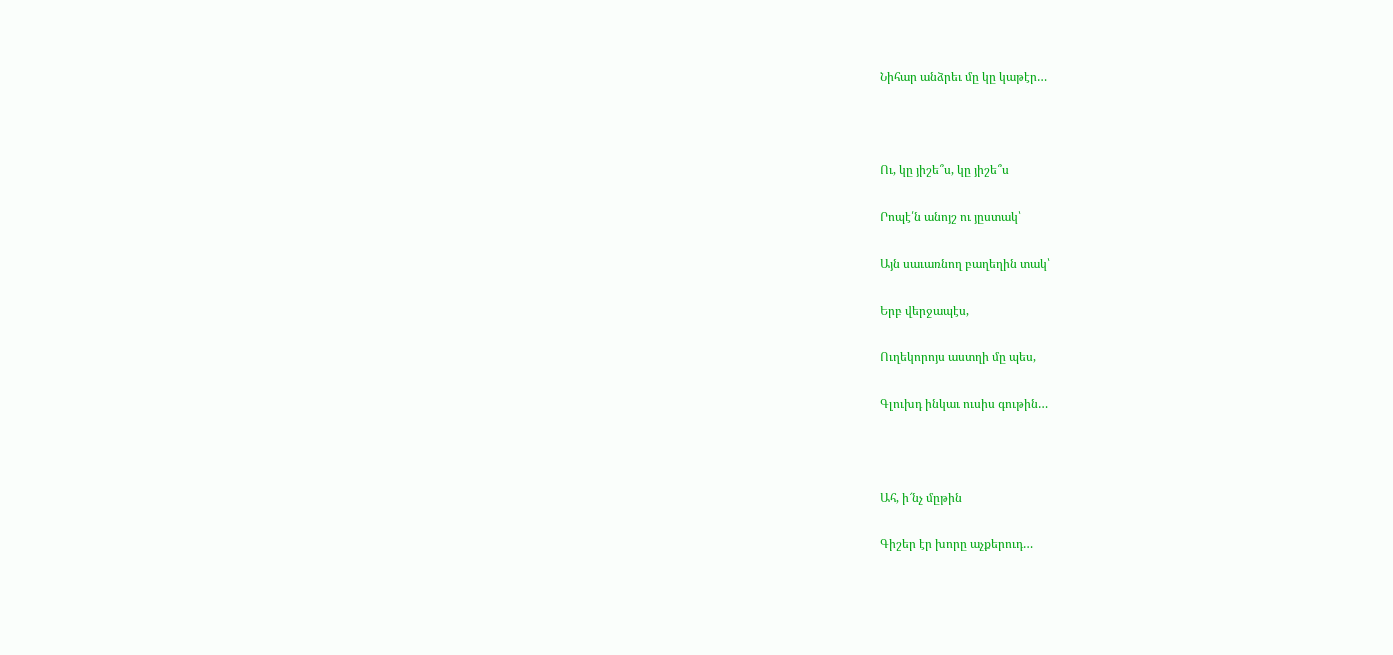Նիհար անձրեւ մը կը կաթէր…



Ու, կը յիշե՞ս, կը յիշե՞ս

Րոպէ՛ն անոյշ ու յըստակ՝

Այն սաւառնող բաղեղին տակ՝

Երբ վերջապէս,

Ուղեկորոյս աստղի մը պես,

Գլուխդ ինկաւ ուսիս գութին…



Ահ, ի՜նչ մըթին

Գիշեր էր խորը աչքերուդ…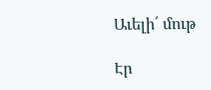Աւելի՛ մութ

Էր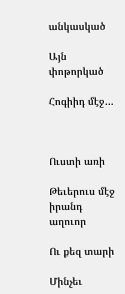անկասկած

Այն փոթորկած

Հոգիիդ մէջ…



Ուստի առի

Թեւերուս մէջ իրանդ աղուոր

Ու քեզ տարի

Մինչեւ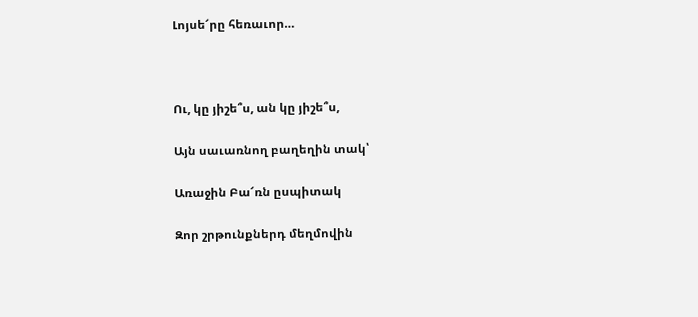Լոյսե՜րը հեռաւոր…



Ու, կը յիշե՞ս, ան կը յիշե՞ս,

Այն սաւառնող բաղեղին տակ՝

Առաջին Բա՜ռն ըսպիտակ

Զոր շրթունքներդ մեղմովին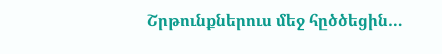Շրթունքներուս մեջ հըծծեցին…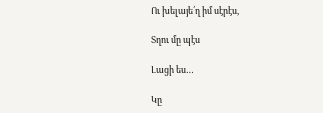Ու խելայե՛ղ իմ սէրէս,

Տղու մը պէս

Լացի ես…

Կը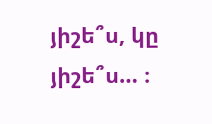յիշե՞ս, կը յիշե՞ս… ։